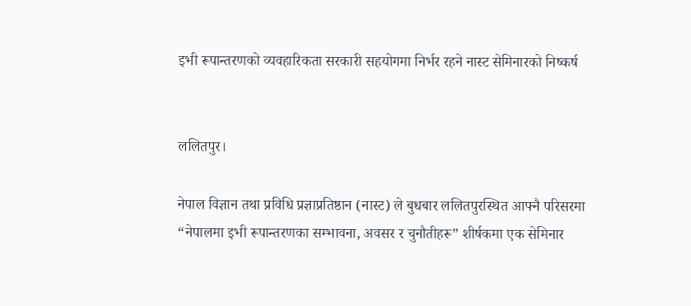इभी रूपान्तरणको व्यवहारिकता सरकारी सहयोगमा निर्भर रहने नास्ट सेमिनारको निष्कर्ष


ललितपुर।

नेपाल विज्ञान तथा प्रविधि प्रज्ञाप्रतिष्ठान (नास्ट) ले बुधबार ललितपुरस्थित आफ्नै परिसरमा “नेपालमा इभी रूपान्तरणका सम्भावना, अवसर र चुनौतीहरू” शीर्षकमा एक सेमिनार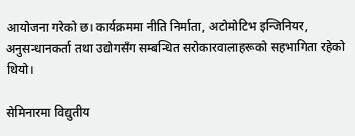आयोजना गरेको छ। कार्यक्रममा नीति निर्माता, अटोमोटिभ इन्जिनियर, अनुसन्धानकर्ता तथा उद्योगसँग सम्बन्धित सरोकारवालाहरूको सहभागिता रहेको थियो।

सेमिनारमा विद्युतीय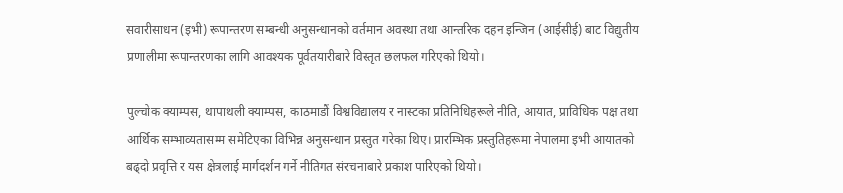सवारीसाधन (इभी) रूपान्तरण सम्बन्धी अनुसन्धानको वर्तमान अवस्था तथा आन्तरिक दहन इन्जिन (आईसीई) बाट विद्युतीय प्रणालीमा रूपान्तरणका लागि आवश्यक पूर्वतयारीबारे विस्तृत छलफल गरिएको थियो।

पुल्चोक क्याम्पस, थापाथली क्याम्पस, काठमाडौं विश्वविद्यालय र नास्टका प्रतिनिधिहरूले नीति, आयात, प्राविधिक पक्ष तथा आर्थिक सम्भाव्यतासम्म समेटिएका विभिन्न अनुसन्धान प्रस्तुत गरेका थिए। प्रारम्भिक प्रस्तुतिहरूमा नेपालमा इभी आयातको बढ्दो प्रवृत्ति र यस क्षेत्रलाई मार्गदर्शन गर्ने नीतिगत संरचनाबारे प्रकाश पारिएको थियो।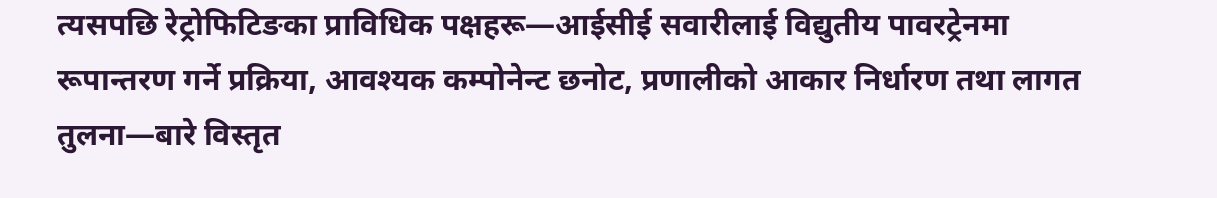त्यसपछि रेट्रोफिटिङका प्राविधिक पक्षहरू—आईसीई सवारीलाई विद्युतीय पावरट्रेनमा रूपान्तरण गर्ने प्रक्रिया, आवश्यक कम्पोनेन्ट छनोट, प्रणालीको आकार निर्धारण तथा लागत तुलना—बारे विस्तृत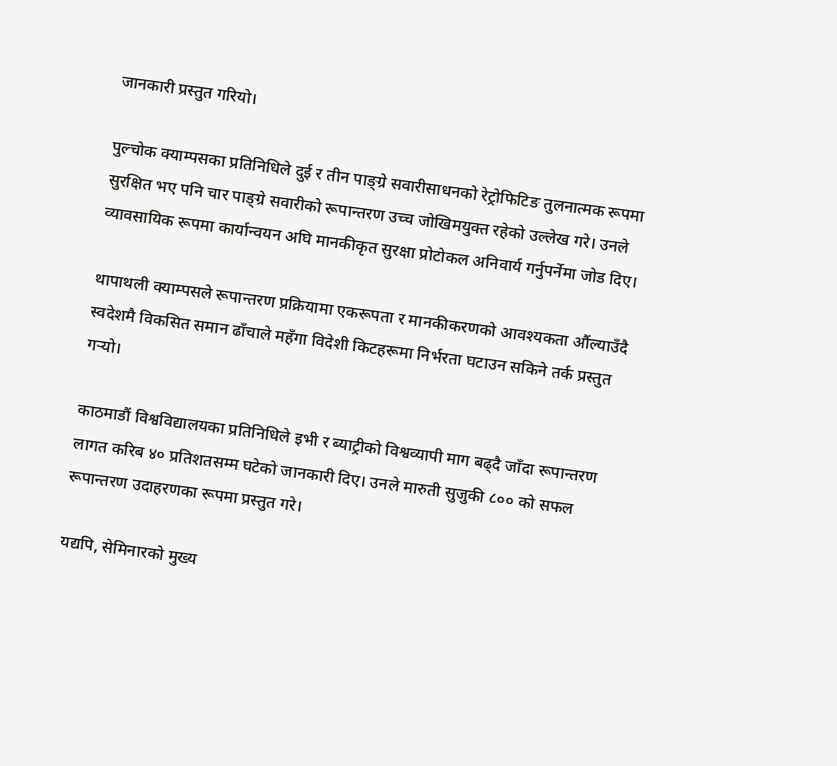जानकारी प्रस्तुत गरियो।

पुल्चोक क्याम्पसका प्रतिनिधिले दुई र तीन पाङ्ग्रे सवारीसाधनको रेट्रोफिटिङ तुलनात्मक रूपमा सुरक्षित भए पनि चार पाङ्ग्रे सवारीको रूपान्तरण उच्च जोखिमयुक्त रहेको उल्लेख गरे। उनले व्यावसायिक रूपमा कार्यान्वयन अघि मानकीकृत सुरक्षा प्रोटोकल अनिवार्य गर्नुपर्नेमा जोड दिए।

थापाथली क्याम्पसले रूपान्तरण प्रक्रियामा एकरूपता र मानकीकरणको आवश्यकता औंल्याउँदै स्वदेशमै विकसित समान ढाँचाले महँगा विदेशी किटहरूमा निर्भरता घटाउन सकिने तर्क प्रस्तुत गर्‍यो।

काठमाडौं विश्वविद्यालयका प्रतिनिधिले इभी र ब्याट्रीको विश्वव्यापी माग बढ्दै जाँदा रूपान्तरण लागत करिब ४० प्रतिशतसम्म घटेको जानकारी दिए। उनले मारुती सुजुकी ८०० को सफल रूपान्तरण उदाहरणका रूपमा प्रस्तुत गरे।

यद्यपि, सेमिनारको मुख्य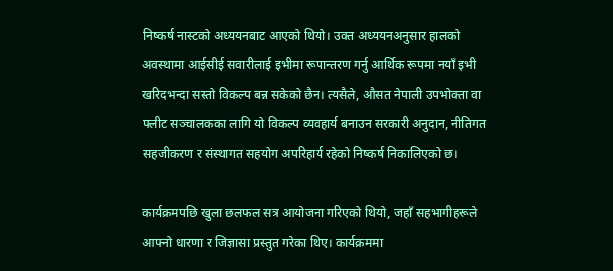निष्कर्ष नास्टको अध्ययनबाट आएको थियो। उक्त अध्ययनअनुसार हालको अवस्थामा आईसीई सवारीलाई इभीमा रूपान्तरण गर्नु आर्थिक रूपमा नयाँ इभी खरिदभन्दा सस्तो विकल्प बन्न सकेको छैन। त्यसैले, औसत नेपाली उपभोक्ता वा फ्लीट सञ्चालकका लागि यो विकल्प व्यवहार्य बनाउन सरकारी अनुदान, नीतिगत सहजीकरण र संस्थागत सहयोग अपरिहार्य रहेको निष्कर्ष निकालिएको छ।

कार्यक्रमपछि खुला छलफल सत्र आयोजना गरिएको थियो, जहाँ सहभागीहरूले आफ्नो धारणा र जिज्ञासा प्रस्तुत गरेका थिए। कार्यक्रममा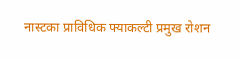नास्टका प्राविधिक फ्याकल्टी प्रमुख रोशन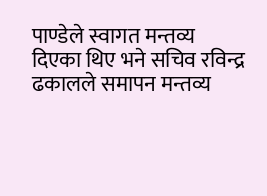पाण्डेले स्वागत मन्तव्य दिएका थिए भने सचिव रविन्द्र ढकालले समापन मन्तव्य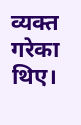व्यक्त गरेका थिए।